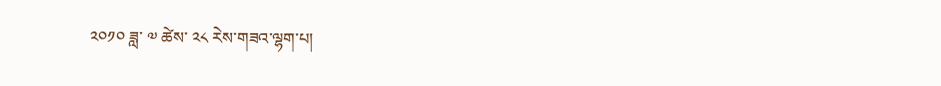༢༠༡༠ ཟླ་ ༧ ཚེས་ ༢༨ རེས་གཟའ་ལྷག་པ།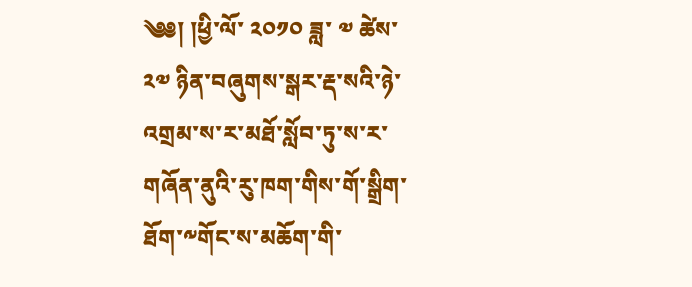༄༅། །ཕྱི་ལོ་ ༢༠༡༠ ཟླ་ ༧ ཚེས་ ༢༧ ཉིན་བཞུགས་སྒར་རྡ་སའི་ཉེ་འགྲམ་ས་ར་མཐོ་སློབ་ཏུ་ས་ར་གཞོན་ནུའི་རུ་ཁག་གིས་གོ་སྒྲིག་ཐོག་༸གོང་ས་མཆོག་གི་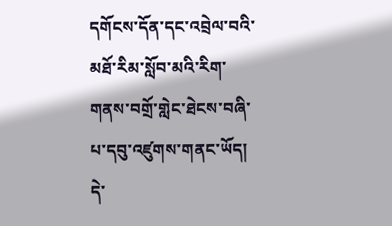དགོངས་དོན་དང་འབྲེལ་བའི་མཐོ་རིམ་སློབ་མའི་རིག་གནས་བགྲོ་གླེང་ཐེངས་བཞི་པ་དབུ་འཛུགས་གནང་ཡོད། དེ་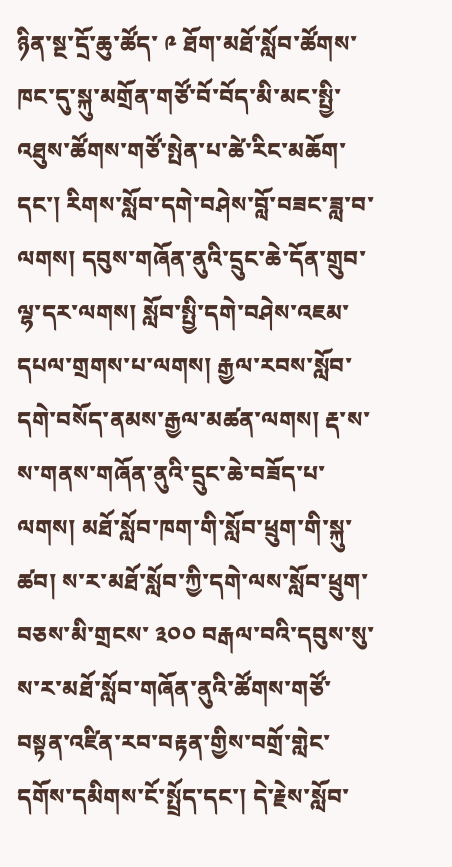ཉིན་སྔ་དྲོ་ཆུ་ཚོད་ ༩ ཐོག་མཐོ་སློབ་ཚོགས་ཁང་དུ་སྐུ་མགྲོན་གཙོ་བོ་བོད་མི་མང་སྤྱི་འཐུས་ཚོགས་གཙོ་སྤེན་པ་ཚེ་རིང་མཆོག་དང་། རིགས་སློབ་དགེ་བཤེས་བློ་བཟང་ཟླ་བ་ལགས། དབུས་གཞོན་ནུའི་དྲུང་ཆེ་དོན་གྲུབ་ལྷ་དར་ལགས། སློབ་སྤྱི་དགེ་བཤེས་འཇམ་དཔལ་གྲགས་པ་ལགས། རྒྱལ་རབས་སློབ་དགེ་བསོད་ནམས་རྒྱལ་མཚན་ལགས། རྡ་ས་ས་གནས་གཞོན་ནུའི་དྲུང་ཆེ་བཟོད་པ་ལགས། མཐོ་སློབ་ཁག་གི་སློབ་ཕྲུག་གི་སྐུ་ཚབ། ས་ར་མཐོ་སློབ་ཀྱི་དགེ་ལས་སློབ་ཕྲུག་བཅས་མི་གྲངས་ ༣༠༠ བརྒལ་བའི་དབུས་སུ་ས་ར་མཐོ་སློབ་གཞོན་ནུའི་ཚོགས་གཙོ་བསྟན་འཛིན་རབ་བརྟན་གྱིས་བགྲོ་གླེང་དགོས་དམིགས་ངོ་སྤྲོད་དང་། དེ་རྗེས་སློབ་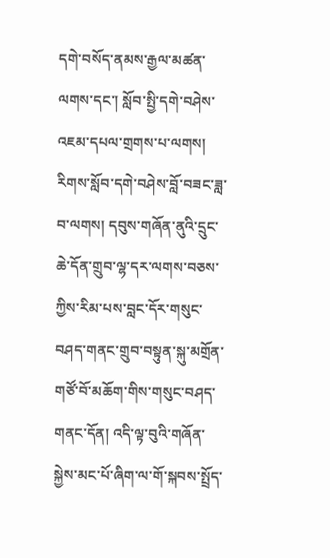དགེ་བསོད་ནམས་རྒྱལ་མཚན་ལགས་དང་། སློབ་སྤྱི་དགེ་བཤེས་འཇམ་དཔལ་གྲགས་པ་ལགས། རིགས་སློབ་དགེ་བཤེས་བློ་བཟང་ཟླ་བ་ལགས། དབུས་གཞོན་ནུའི་དྲུང་ཆེ་དོན་གྲུབ་ལྷ་དར་ལགས་བཅས་ཀྱིས་རིམ་པས་བླང་དོར་གསུང་བཤད་གནང་གྲུབ་བསྟུན་སྐུ་མགྲོན་གཙོ་བོ་མཆོག་གིས་གསུང་བཤད་གནང་དོན། འདི་ལྟ་བུའི་གཞོན་སྐྱེས་མང་པོ་ཞིག་ལ་གོ་སྐབས་སྤྲོད་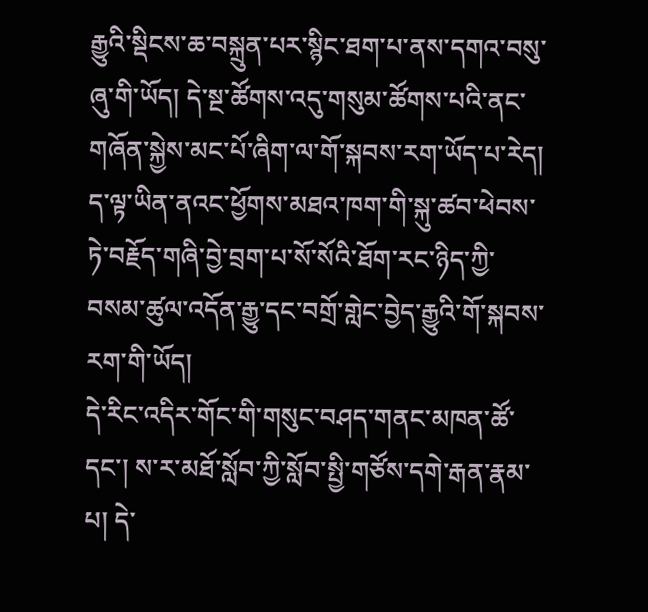རྒྱུའི་སྡིངས་ཆ་བསྐྲུན་པར་སྙིང་ཐག་པ་ནས་དགའ་བསུ་ཞུ་གི་ཡོད། དེ་སྔ་ཚོགས་འདུ་གསུམ་ཚོགས་པའི་ནང་གཞོན་སྐྱེས་མང་པོ་ཞིག་ལ་གོ་སྐབས་རག་ཡོད་པ་རེད། ད་ལྟ་ཡིན་ནའང་ཕྱོགས་མཐའ་ཁག་གི་སྐུ་ཚབ་ཕེབས་ཏེ་བརྗོད་གཞི་བྱེ་བྲག་པ་སོ་སོའི་ཐོག་རང་ཉིད་ཀྱི་བསམ་ཚུལ་འདོན་རྒྱུ་དང་བགྲོ་གླེང་བྱེད་རྒྱུའི་གོ་སྐབས་རག་གི་ཡོད།
དེ་རིང་འདིར་གོང་གི་གསུང་བཤད་གནང་མཁན་ཚོ་དང་། ས་ར་མཐོ་སློབ་ཀྱི་སློབ་སྤྱི་གཙོས་དགེ་རྒན་རྣམ་པ། དེ་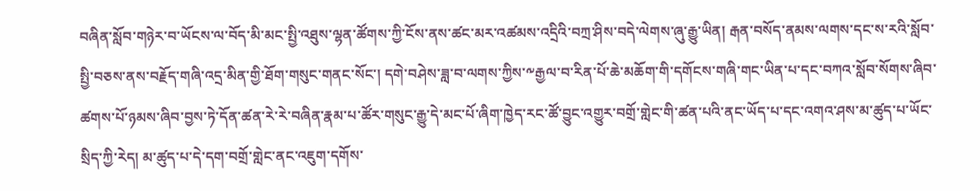བཞིན་སློབ་གཉེར་བ་ཡོངས་ལ་བོད་མི་མང་སྤྱི་འཐུས་ལྷན་ཚོགས་ཀྱི་ངོས་ནས་ཚང་མར་འཚམས་འདྲིའི་བཀྲ་ཤིས་བདེ་ལེགས་ཞུ་རྒྱུ་ཡིན། རྒན་བསོད་ནམས་ལགས་དང་ས་རའི་སློབ་སྤྱི་བཅས་ནས་བརྗོད་གཞི་འདྲ་མིན་གྱི་ཐོག་གསུང་གནང་སོང་། དགེ་བཤེས་ཟླ་བ་ལགས་ཀྱིས་༸རྒྱལ་བ་རིན་པོ་ཆེ་མཆོག་གི་དགོངས་གཞི་གང་ཡིན་པ་དང་བཀའ་སློབ་སོགས་ཞིབ་ཚགས་པོ་ཉམས་ཞིབ་བྱས་ཏེ་དོན་ཚན་རེ་རེ་བཞིན་རྣམ་པ་ཚོར་གསུང་རྒྱུ་དེ་མང་པོ་ཞིག་ཁྱེད་རང་ཚོ་བྱུང་འགྱུར་བགྲོ་གླེང་གི་ཚན་པའི་ནང་ཡོད་པ་དང་འགའ་ཤས་མ་ཚུད་པ་ཡོང་སྲིད་ཀྱི་རེད། མ་ཚུད་པ་དེ་དག་བགྲོ་གླེང་ནང་འཇུག་དགོས་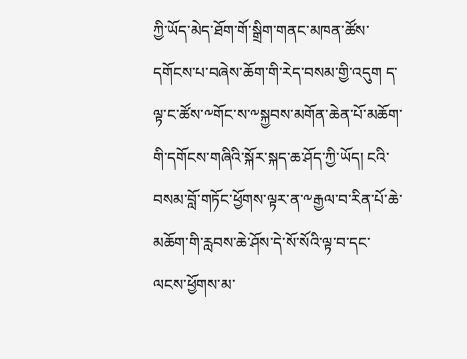ཀྱི་ཡོད་མེད་ཐོག་གོ་སྒྲིག་གནང་མཁན་ཚོས་དགོངས་པ་བཞེས་ཆོག་གི་རེད་བསམ་གྱི་འདུག ད་ལྟ་ང་ཚོས་༸གོང་ས་༸སྐྱབས་མགོན་ཆེན་པོ་མཆོག་གི་དགོངས་གཞིའི་སྐོར་སྐད་ཆ་ཤོད་ཀྱི་ཡོད། ངའི་བསམ་བློ་གཏོང་ཕྱོགས་ལྟར་ན་༸རྒྱལ་བ་རིན་པོ་ཆེ་མཆོག་གི་རླབས་ཆེ་ཤོས་དེ་སོ་སོའི་ལྟ་བ་དང་ལངས་ཕྱོགས་མ་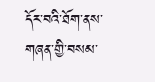དོར་བའི་ཐོག་ནས་གཞན་གྱི་བསམ་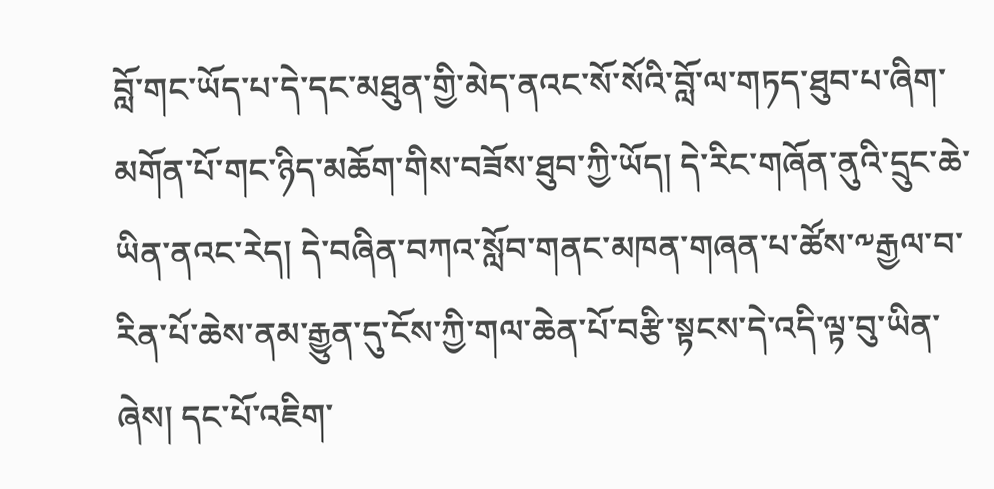བློ་གང་ཡོད་པ་དེ་དང་མཐུན་གྱི་མེད་ནའང་སོ་སོའི་བློ་ལ་གཏད་ཐུབ་པ་ཞིག་མགོན་པོ་གང་ཉིད་མཆོག་གིས་བཟོས་ཐུབ་ཀྱི་ཡོད། དེ་རིང་གཞོན་ནུའི་དྲུང་ཆེ་ཡིན་ནའང་རེད། དེ་བཞིན་བཀའ་སློབ་གནང་མཁན་གཞན་པ་ཚོས་༸རྒྱལ་བ་རིན་པོ་ཆེས་ནམ་རྒྱུན་དུ་ངོས་ཀྱི་གལ་ཆེན་པོ་བརྩི་སྟངས་དེ་འདི་ལྟ་བུ་ཡིན་ཞེས། དང་པོ་འཇིག་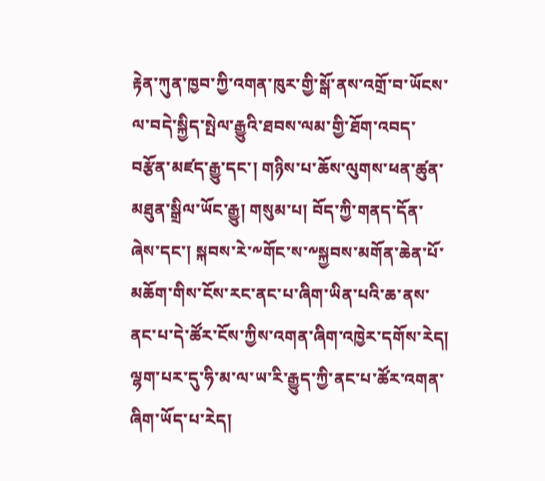རྟེན་ཀུན་ཁྱབ་ཀྱི་འགན་ཁུར་གྱི་སྒོ་ནས་འགྲོ་བ་ཡོངས་ལ་བདེ་སྐྱིད་སྤེལ་རྒྱུའི་ཐབས་ལམ་གྱི་ཐོག་འབད་བརྩོན་མཛད་རྒྱུ་དང་། གཉིས་པ་ཆོས་ལུགས་ཕན་ཚུན་མཐུན་སྒྲིལ་ཡོང་རྒྱུ། གསུམ་པ། བོད་ཀྱི་གནད་དོན་ཞེས་དང་། སྐབས་རེ་༸གོང་ས་༸སྐྱབས་མགོན་ཆེན་པོ་མཆོག་གིས་ངོས་རང་ནང་པ་ཞིག་ཡིན་པའི་ཆ་ནས་ནང་པ་དེ་ཚོར་ངོས་ཀྱིས་འགན་ཞིག་འཁྱེར་དགོས་རེད། ལྷག་པར་དུ་ཧི་མ་ལ་ཡ་རི་རྒྱུད་ཀྱི་ནང་པ་ཚོར་འགན་ཞིག་ཡོད་པ་རེད།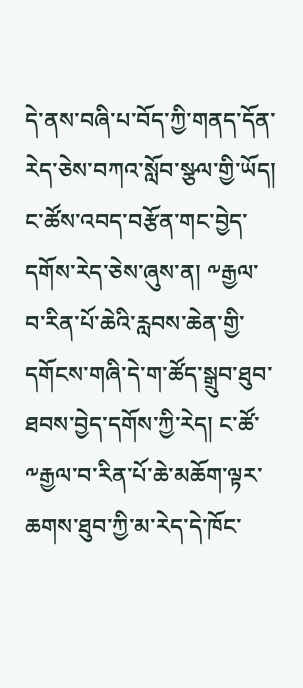དེ་ནས་བཞི་པ་བོད་ཀྱི་གནད་དོན་རེད་ཅེས་བཀའ་སློབ་སྩལ་གྱི་ཡོད། ང་ཚོས་འབད་བརྩོན་གང་བྱེད་དགོས་རེད་ཅེས་ཞུས་ན། ༸རྒྱལ་བ་རིན་པོ་ཆེའི་རླབས་ཆེན་གྱི་དགོངས་གཞི་དེ་ག་ཚོད་སྒྲུབ་ཐུབ་ཐབས་བྱེད་དགོས་ཀྱི་རེད། ང་ཚོ་༸རྒྱལ་བ་རིན་པོ་ཆེ་མཆོག་ལྟར་ཆགས་ཐུབ་ཀྱི་མ་རེད་དེ་ཁོང་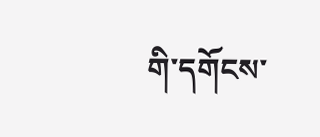གི་དགོངས་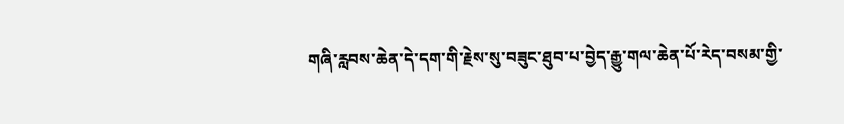གཞི་རླབས་ཆེན་དེ་དག་གི་རྗེས་སུ་བཟུང་ཐུབ་པ་བྱེད་རྒྱུ་གལ་ཆེན་པོ་རེད་བསམ་གྱི་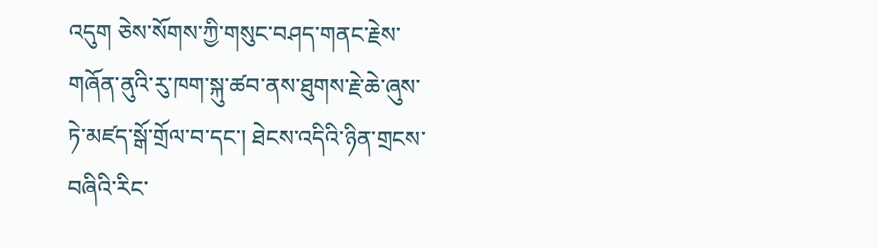འདུག ཅེས་སོགས་ཀྱི་གསུང་བཤད་གནང་རྗེས་གཞོན་ནུའི་རུ་ཁག་སྐུ་ཚབ་ནས་ཐུགས་རྗེ་ཆེ་ཞུས་ཏེ་མཛད་སྒོ་གྲོལ་བ་དང་། ཐེངས་འདིའི་ཉིན་གྲངས་བཞིའི་རིང་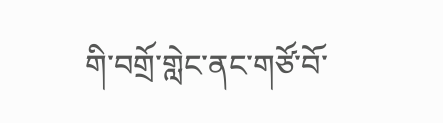གི་བགྲོ་གླེང་ནང་གཙོ་བོ་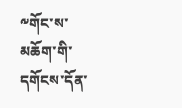༸གོང་ས་མཆོག་གི་དགོངས་དོན་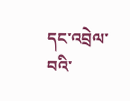དང་འབྲེལ་བའི་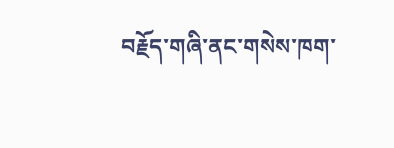བརྗོད་གཞི་ནང་གསེས་ཁག་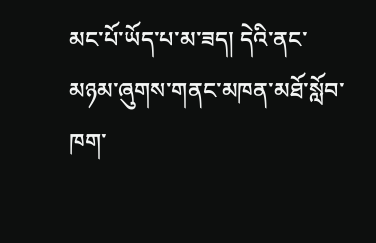མང་པོ་ཡོད་པ་མ་ཟད། དེའི་ནང་མཉམ་ཞུགས་གནང་མཁན་མཐོ་སློབ་ཁག་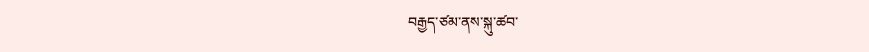བརྒྱད་ཙམ་ནས་སྐུ་ཚབ་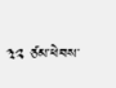༣༢ ཙམ་ཕེབས་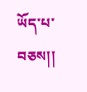ཡོད་པ་བཅས།།